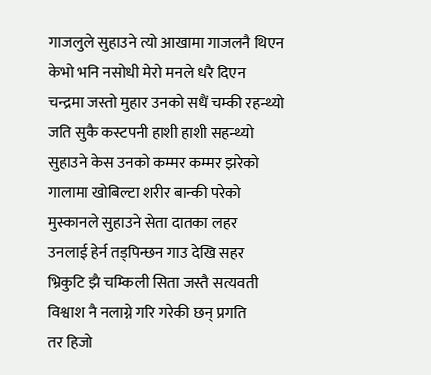गाजलुले सुहाउने त्यो आखामा गाजलनै थिएन
केभो भनि नसोधी मेरो मनले धरै दिएन
चन्द्रमा जस्तो मुहार उनको सधैं चम्की रहन्थ्यो
जति सुकै कस्टपनी हाशी हाशी सहन्थ्यो
सुहाउने केस उनको कम्मर कम्मर झरेको
गालामा खोबिल्टा शरीर बान्की परेको
मुस्कानले सुहाउने सेता दातका लहर
उनलाई हेर्न तड्पिन्छन गाउ देखि सहर
भ्रिकुटि झै चम्किली सिता जस्तै सत्यवती
विश्वाश नै नलाग्ने गरि गरेकी छन् प्रगति
तर हिजो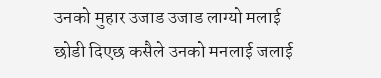उनको मुहार उजाड उजाड लाग्यो मलाई
छोडी दिएछ कसैले उनको मनलाई जलाई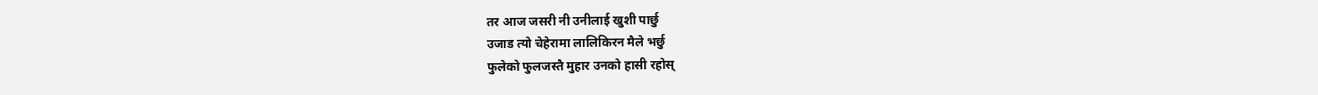तर आज जसरी नी उनीलाई खुशी पार्छु
उजाड त्यो चेहेरामा लालिकिरन मैले भर्छु
फुलेको फुलजस्तै मुहार उनको हासी रहोस्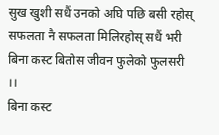सुख खुशी सधैं उनको अघि पछि बसी रहोस्
सफलता नै सफलता मिलिरहोस् सधैं भरी
बिना कस्ट बितोस जीवन फुलेको फुलसरी ।।
बिना कस्ट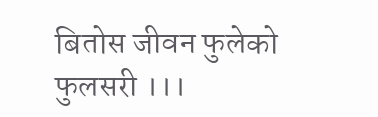बितोस जीवन फुलेको फुलसरी ।।।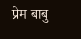प्रेम बाबु